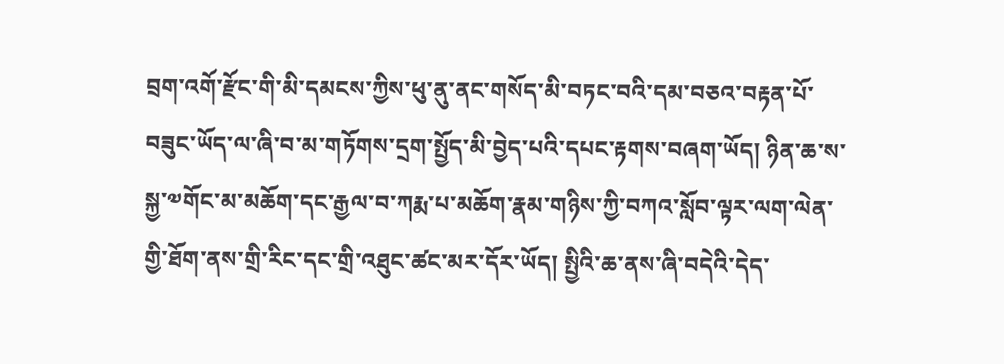བྲག་འགོ་རྫོང་གི་མི་དམངས་ཀྱིས་ཕུ་ནུ་ནང་གསོད་མི་བཏང་བའི་དམ་བཅའ་བརྟན་པོ་བཟུང་ཡོད་ལ་ཞི་བ་མ་གཏོགས་དྲག་སྤྱོད་མི་བྱེད་པའི་དཔང་རྟགས་བཞག་ཡོད། ཉིན་ཆ་ས་སྐྱ་༧གོང་མ་མཆོག་དང་རྒྱལ་བ་ཀརྨ་པ་མཆོག་རྣམ་གཉིས་ཀྱི་བཀའ་སློབ་ལྟར་ལག་ལེན་གྱི་ཐོག་ནས་གྲི་རིང་དང་གྲི་འཐུང་ཚང་མར་དོར་ཡོད། སྤྱིའི་ཆ་ནས་ཞི་བདེའི་དེད་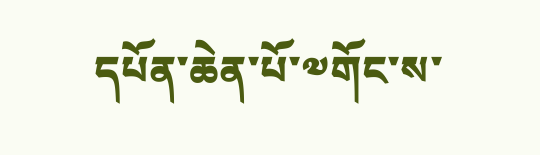དཔོན་ཆེན་པོ་༧གོང་ས་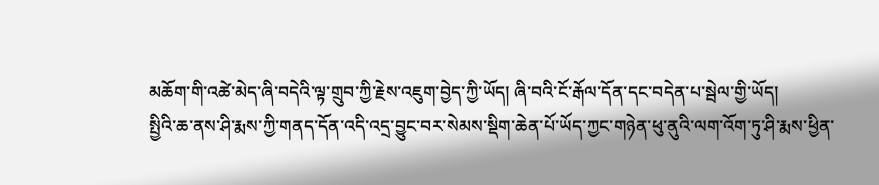མཆོག་གི་འཚེ་མེད་ཞི་བདེའི་ལྟ་གྲུབ་ཀྱི་རྗེས་འཇུག་བྱེད་ཀྱི་ཡོད། ཞི་བའི་ངོ་རྒོལ་དོན་དང་བདེན་པ་སྦེལ་གྱི་ཡོད།
སྤྱིའི་ཆ་ནས་ཤི་རྨས་ཀྱི་གནད་དོན་འདི་འདྲ་བྱུང་བར་སེམས་སྡིག་ཆེན་པོ་ཡོད་ཀྱང་གཉེན་ཕུ་ནུའི་ལག་འོག་ཏུ་ཤི་རྨས་ཕྱིན་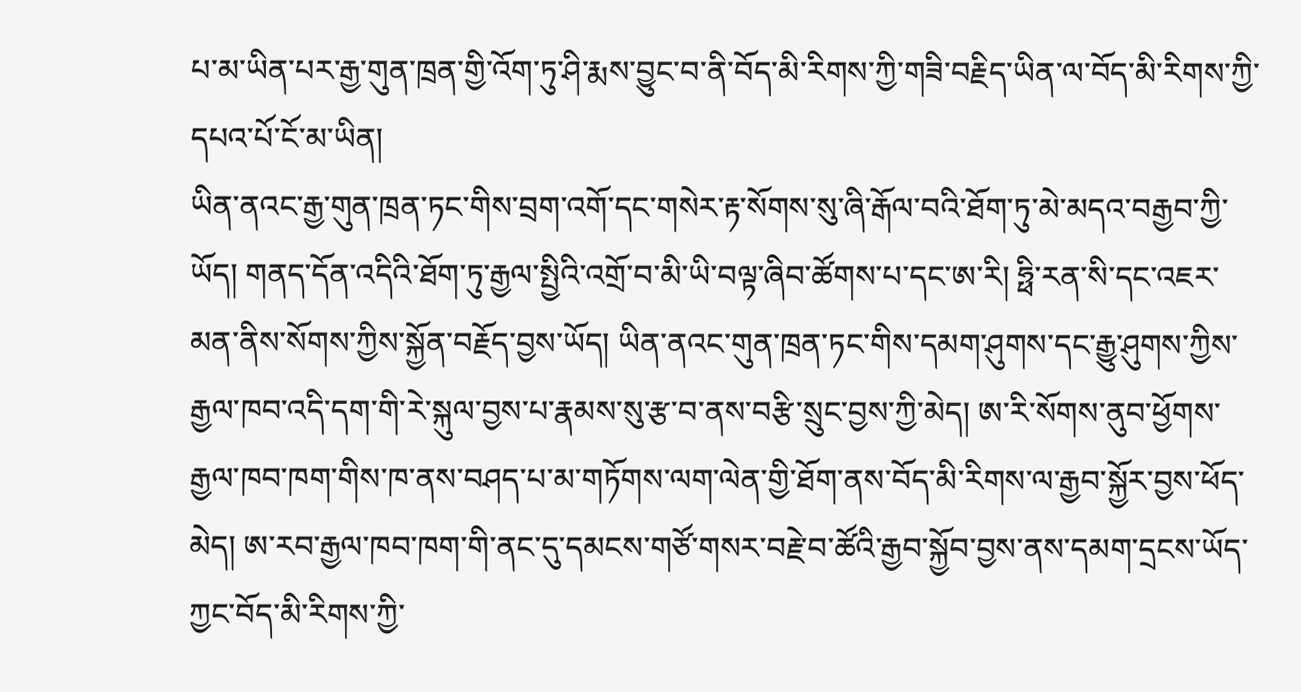པ་མ་ཡིན་པར་རྒྱ་གུན་ཁྲན་གྱི་འོག་ཏུ་ཤི་རྨས་བྱུང་བ་ནི་བོད་མི་རིགས་ཀྱི་གཟི་བརྗིད་ཡིན་ལ་བོད་མི་རིགས་ཀྱི་དཔའ་པོ་ངོ་མ་ཡིན།
ཡིན་ནའང་རྒྱ་གུན་ཁྲན་ཏང་གིས་བྲག་འགོ་དང་གསེར་རྟ་སོགས་སུ་ཞི་རྒོལ་བའི་ཐོག་ཏུ་མེ་མདའ་བརྒྱབ་ཀྱི་ཡོད། གནད་དོན་འདིའི་ཐོག་ཏུ་རྒྱལ་སྤྱིའི་འགྲོ་བ་མི་ཡི་བལྟ་ཞིབ་ཚོགས་པ་དང་ཨ་རི། ཧྥི་རན་སི་དང་འཇར་མན་ནིས་སོགས་ཀྱིས་སྐྱོན་བརྗོད་བྱས་ཡོད། ཡིན་ནའང་གུན་ཁྲན་ཏང་གིས་དམག་ཤུགས་དང་རྒྱུ་ཤུགས་ཀྱིས་རྒྱལ་ཁབ་འདི་དག་གི་རེ་སྐུལ་བྱས་པ་རྣམས་སུ་རྩ་བ་ནས་བརྩི་སྲུང་བྱས་ཀྱི་མེད། ཨ་རི་སོགས་ནུབ་ཕྱོགས་རྒྱལ་ཁབ་ཁག་གིས་ཁ་ནས་བཤད་པ་མ་གཏོགས་ལག་ལེན་གྱི་ཐོག་ནས་བོད་མི་རིགས་ལ་རྒྱབ་སྐྱོར་བྱས་ཕོད་མེད། ཨ་རབ་རྒྱལ་ཁབ་ཁག་གི་ནང་དུ་དམངས་གཙོ་གསར་བརྗེ་བ་ཚོའི་རྒྱབ་སྐྱོབ་བྱས་ནས་དམག་དྲངས་ཡོད་ཀྱང་བོད་མི་རིགས་ཀྱི་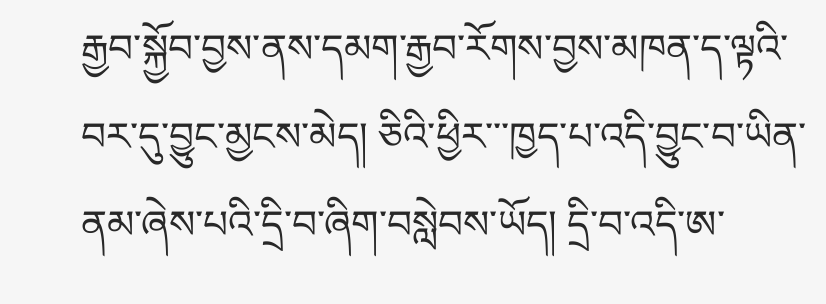རྒྱབ་སྐྱོབ་བྱས་ནས་དམག་རྒྱབ་རོགས་བྱས་མཁན་ད་ལྟའི་བར་དུ་བྱུང་མྱངས་མེད། ཅིའི་ཕྱིར་་་ཁྱད་པ་འདི་བྱུང་བ་ཡིན་ནམ་ཞེས་པའི་དྲི་བ་ཞིག་བསླེབས་ཡོད། དྲི་བ་འདི་ཨ་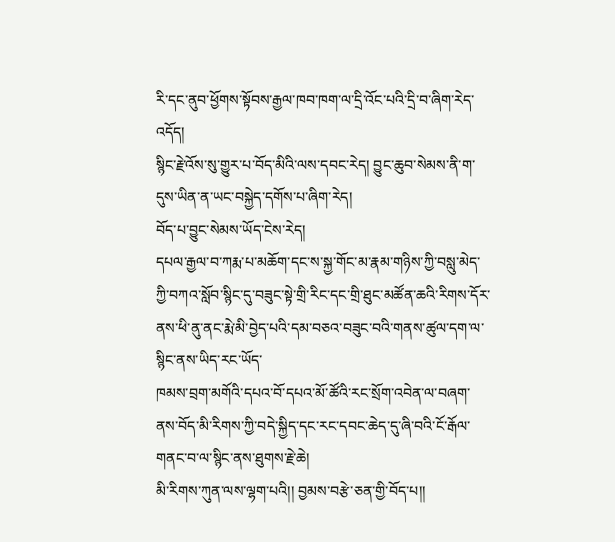རི་དང་ནུབ་ཕྱོགས་སྟོབས་རྒྱལ་ཁབ་ཁག་ལ་དྲི་འོང་པའི་དྲི་བ་ཞིག་རེད་འདོད།
སྙིང་རྗེ་འོས་སུ་གྱུར་པ་བོད་མིའི་ལས་དབང་རེད། བྱུང་ཆུབ་སེམས་ནི་ག་དུས་ཡིན་ན་ཡང་བསྐྱེད་དགོས་པ་ཞིག་རེད།
བོད་པ་བྱུང་སེམས་ཡོད་ངེས་རེད།
དཔལ་རྒྱལ་བ་ཀརྨ་པ་མཆོག་དང་ས་སྐྱ་གོང་མ་རྣམ་གཉིས་ཀྱི་བསླུ་མེད་ཀྱི་བཀའ་སློབ་སྙིང་དུ་བཟུང་སྟེ་གྲི་རིང་དང་གྲི་ཐུང་མཚོན་ཆའི་རིགས་དོར་ནས་ཕི་ནུ་ནང་རྨེ་མི་བྱེད་པའི་དམ་བཅའ་བཟུང་བའི་གནས་ཚུལ་དག་ལ་སྙིང་ནས་ཡིད་རང་ཡོད་
ཁམས་བྲག་མགོའི་དཔའ་བོ་དཔའ་མོ་ཚོའི་རང་སྲོག་འབེན་ལ་བཞག་ནས་བོད་མི་རིགས་ཀྱི་བདེ་སྐྱིད་དང་རང་དབང་ཆེད་དུ་ཞི་བའི་ངོ་རྒོལ་གནང་བ་ལ་སྙིང་ནས་ཐུགས་རྗེ་ཆེ།
མི་རིགས་ཀུན་ལས་ལྷག་པའི།། བྱམས་བརྩེ་ཅན་གྱི་བོད་པ།།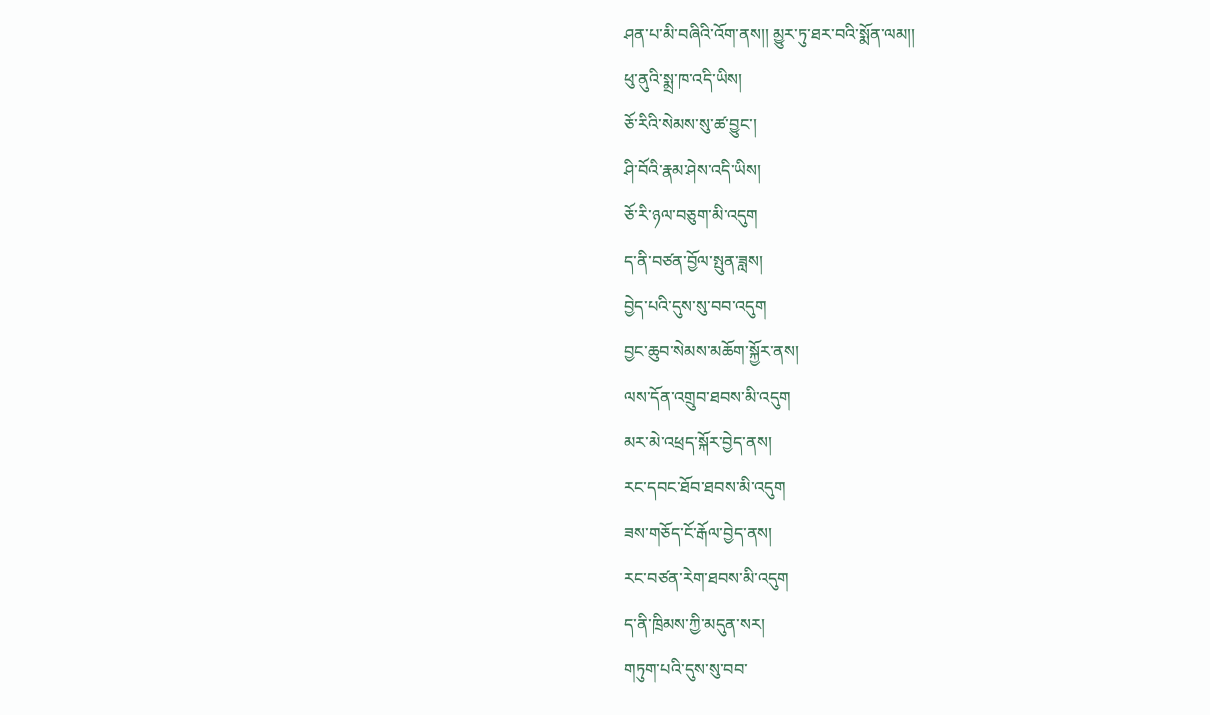ཤན་པ་མི་བཞིའི་འོག་ནས།། མྱུར་ཏུ་ཐར་བའི་སྨོན་ལམ།།
ཕུ་ནུའི་སྨྲ་ཁ་འདི་ཡིས།
ཅོ་རིའི་སེམས་སུ་ཚ་བྱུང་།
ཤི་བོའི་རྣམ་ཤེས་འདི་ཡིས།
ཅོ་རི་ཉལ་བཅུག་མི་འདུག
ད་ནི་བཙན་བྱོལ་སྤུན་ཟླས།
བྱེད་པའི་དུས་སུ་བབ་འདུག
བྱང་ཆུབ་སེམས་མཆོག་སྐྱོར་ནས།
ལས་དོན་འགྲུབ་ཐབས་མི་འདུག
མར་མེ་འཕྲད་སྐོར་བྱེད་ནས།
རང་དབང་ཐོབ་ཐབས་མི་འདུག
ཟས་གཅོད་ངོ་རྒོལ་བྱེད་ནས།
རང་བཙན་རེག་ཐབས་མི་འདུག
ད་ནི་ཁྲིམས་ཀྱི་མདུན་སར།
གཏུག་པའི་དུས་སུ་བབ་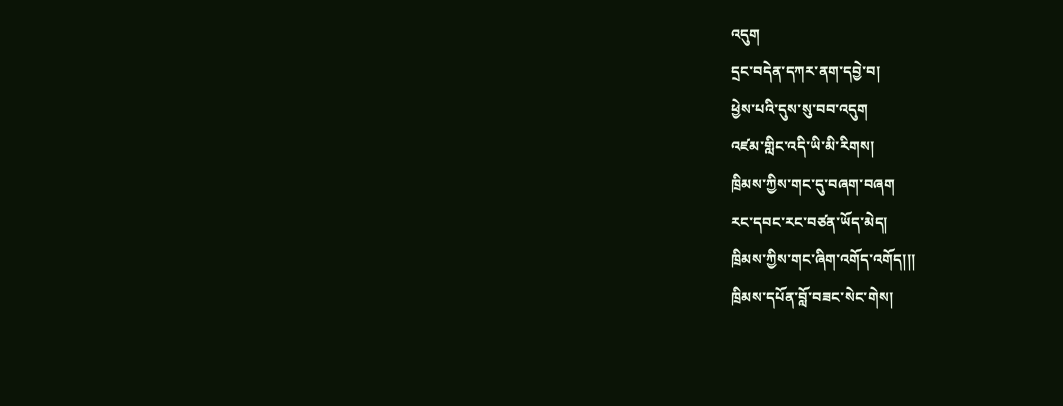འདུག
དྲང་བདེན་དཀར་ནག་དབྱེ་བ།
ཕྱེས་པའི་དུས་སུ་བབ་འདུག
འཛམ་གླིང་འདི་ཡི་མི་རིགས།
ཁྲིམས་ཀྱིས་གང་དུ་བཞག་བཞག
རང་དབང་རང་བཙན་ཡོད་མེད།
ཁྲིམས་ཀྱིས་གང་ཞིག་འགོད་འགོད།།།
ཁྲིམས་དཔོན་བློ་བཟང་སེང་གེས།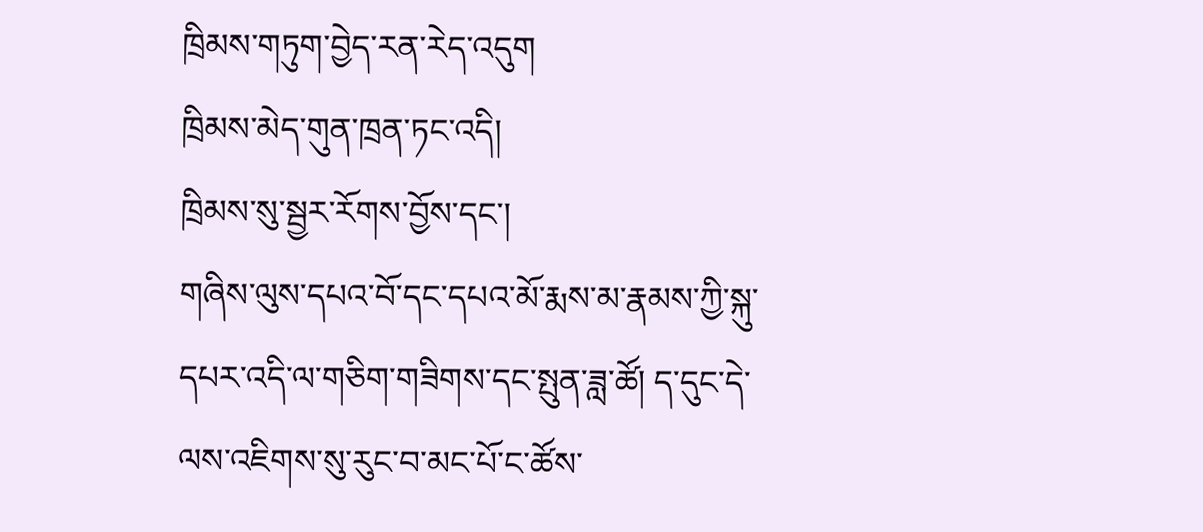ཁྲིམས་གཏུག་བྱེད་རན་རེད་འདུག
ཁྲིམས་མེད་གུན་ཁྲན་ཏང་འདི།
ཁྲིམས་སུ་སྦྱར་རོགས་བྱོས་དང་།
གཞིས་ལུས་དཔའ་བོ་དང་དཔའ་མོ་རྨས་མ་རྣམས་ཀྱི་སྐུ་དཔར་འདི་ལ་གཅིག་གཟིགས་དང་སྤུན་ཟླ་ཚོ། ད་དུང་དེ་ལས་འཇིགས་སུ་རུང་བ་མང་པོ་ང་ཚོས་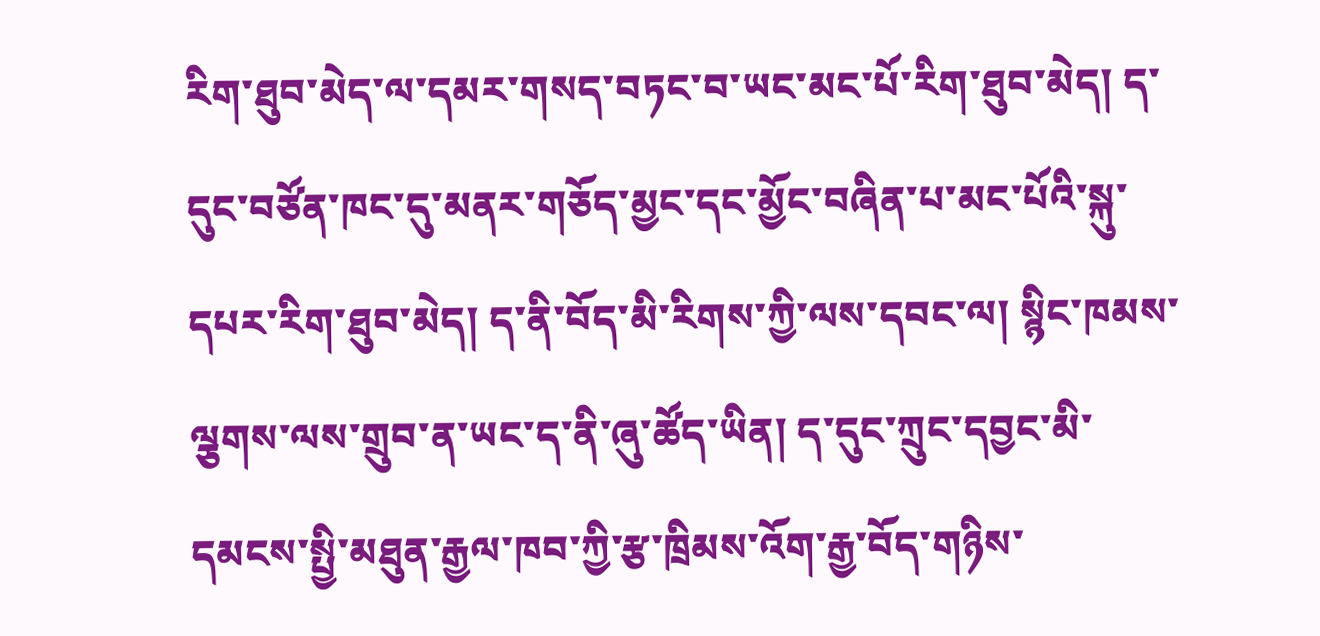རིག་ཐུབ་མེད་ལ་དམར་གསད་བཏང་བ་ཡང་མང་པོ་རིག་ཐུབ་མེད། ད་དུང་བཙོན་ཁང་དུ་མནར་གཅོད་མྱང་དང་མྱོང་བཞིན་པ་མང་པོའི་སྐུ་དཔར་རིག་ཐུབ་མེད། ད་ནི་བོད་མི་རིགས་ཀྱི་ལས་དབང་ལ། སྙིང་ཁམས་ལྕགས་ལས་གྲུབ་ན་ཡང་ད་ནི་ཞུ་ཚོད་ཡིན། ད་དུང་ཀྲུང་དབྱང་མི་དམངས་སྤྱི་མཐུན་རྒྱལ་ཁབ་ཀྱི་རྩ་ཁྲིམས་འོག་རྒྱ་བོད་གཉིས་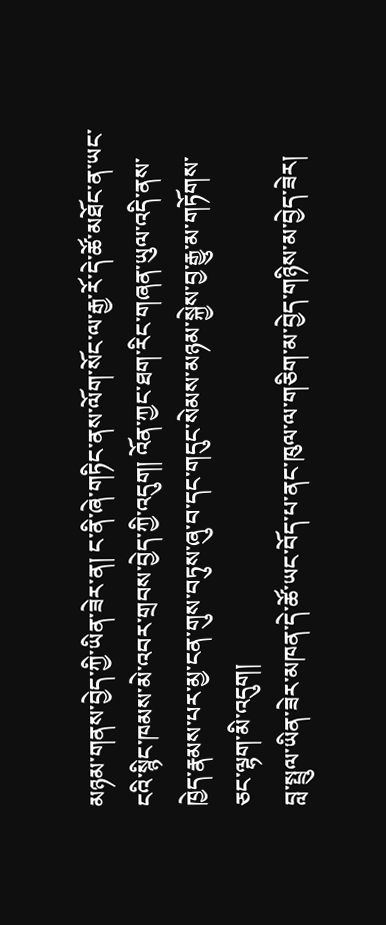མཉམ་གནས་བྱེད་ཀྱི་ཡིན་ཟེར་ན། ང་ནི་ཞེ་གཏིང་ནས་ལོག་སོང་ལ་རྒྱ་རོ་དེ་ཚོ་མཐོང་ན་ཡང་ངའི་སྙིང་ཁམས་མེ་འབར་གྲབས་བྱེད་ཀྱི་འདུག། འོན་ཀྱང་ཐག་རིང་གཞན་ཡུལ་འདི་ནས་ཁྱེད་རྣམས་པར་མྱ་ངན་གུས་བཏུས་ཞུ་བ་དང་གདུང་སེམས་མཉམ་སྐྱེས་བྱ་རྒྱུ་མ་གཏོགས་ཅང་ལྷག་མི་འདུག།
བླ་སྤྲུལ་ཡིན་ཟེར་མཁན་དེ་ཚོ་ཡང་བོད་པ་ནང་ཁུལ་ལ་གཅིག་མ་བྱེད་གཉིས་མ་བྱེད་ཟེར།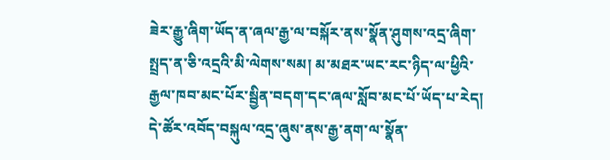ཟེར་རྒྱུ་ཞིག་ཡོད་ན་ཞལ་རྒྱ་ལ་བསྐོར་ནས་སྣོན་ཤུགས་འདྲ་ཞིག་སྤྲད་ན་ཅི་འདྲའི་མི་ལེགས་སམ། མ་མཐར་ཡང་རང་ཉིད་ལ་ཕྱིའི་རྒྱལ་ཁབ་མང་པོར་སྦྱིན་བདག་དང་ཞལ་སློབ་མང་པོ་ཡོད་པ་རེད། དེ་ཚོར་འབོད་བསྐུལ་འདྲ་ཞུས་ནས་རྒྱ་ནག་ལ་སྣོན་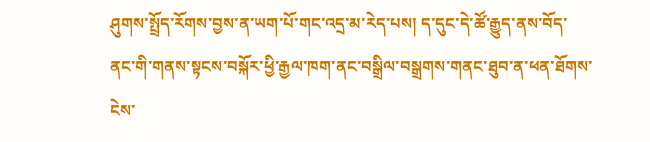ཤུགས་སྤྲོད་རོགས་བྱས་ན་ཡག་པོ་གང་འདྲ་མ་རེད་པས། ད་དུང་དེ་ཚོ་རྒྱུད་ནས་བོད་ནང་གི་གནས་སྟངས་བསྐོར་ཕྱི་རྒྱལ་ཁག་ནང་བསྒྲིལ་བསྒྲགས་གནང་ཐུབ་ན་ཕན་ཐོགས་ངེས་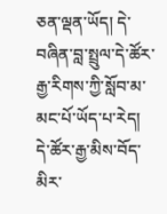ཅན་ལྡན་ཡོད། དེ་བཞིན་བླ་སྤྲུལ་དེ་ཚོར་རྒྱ་རིགས་ཀྱི་སློབ་མ་མང་པོ་ཡོད་པ་རེད། དེ་ཚོར་རྒྱ་མིས་བོད་མིར་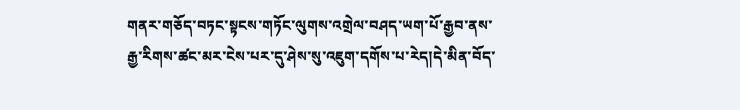གནར་གཅོད་བཏང་སྟངས་གཏོང་ལུགས་འགྲེལ་བཤད་ཡག་པོ་རྒྱབ་ནས་རྒྱ་རིགས་ཚང་མར་ངེས་པར་དུ་ཤེས་སུ་འཇུག་དགོས་པ་རེད།དེ་མིན་བོད་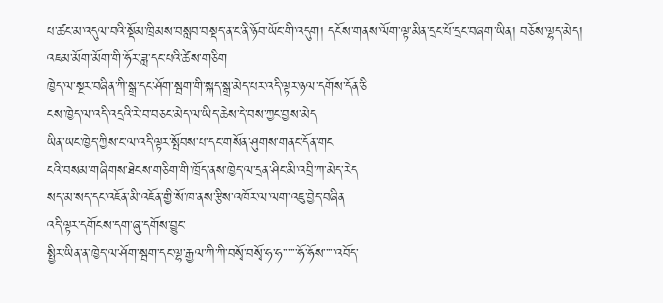པ་ཚང་མ་འདུལ་བའི་སྡོམ་ཁྲིམས་བསླབ་བསྡད་ན་ང་ནི་ཉོབ་ཡོང་གི་འདུག། དངོས་གནས་ལོག་ལྟ་མིན་དྲང་པོ་དྲང་བཞག་ཡིན། བཅོས་ལྷད་མེད།
འཇམ་མོག་མོག་གི་ཧོར་ཟླ་དང་པའི་ཚེས་གཅིག
ཁྱེད་ལ་སྔར་བཞིན་ཀི་སྒྲ་དང་ཤོག་སྦག་གི་སྐད་སྒྲ་མེད་པར་འདི་ལྟར་ཉལ་དགོས་དོན་ཅི
ངས་ཁྱེད་ལ་འདི་འདྲའི་རེ་བ་བཅང་མེད་ལ་ཡིད་ཆེས་དེ་བས་ཀྱང་བྱས་མེད
ཡིན་ཡང་ཁྱེད་ཀྱིས་ང་ལ་འདི་ལྟར་སྤོབས་པ་དང་གསོན་ཤུགས་གནང་དོན་གང
ངའི་བསམ་གཞིགས་ཐེངས་གཅིག་གི་ཁྲོད་ནས་ཁྱེད་ལ་དྲན་ཤིང་མི་འབྲི་ཀ་མེད་རེད
སད་མ་སད་དང་འཇོན་མི་འཇོན་གྱི་སོ་ཁ་ནས་རྩིས་འཁོར་ལ་ལག་འཇུ་བྱེད་བཞིན
འདི་ལྟར་དགོངས་དག་ཞུ་དགོས་བྱུང་
སྤྱིར་ཡིན་ན་ཁྱེད་ལ་ཤོག་སྦག་དང་ལྷ་རྒྱལ་ཀི་ཀི་བསྭོ་བསྭོ་ཧ་ཧ་་་་་་ཧོ་ཧོས་་་་་འབོད་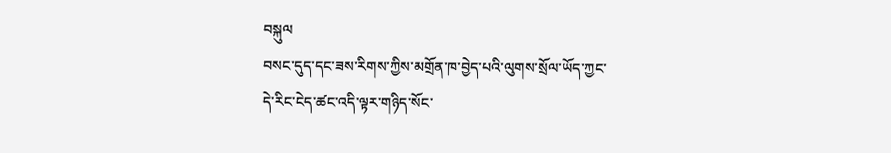བསྐུལ
བསང་དུད་དང་ཟས་རིགས་ཀྱིས་མགྲོན་ཁ་བྱེད་པའི་ལུགས་སྲོལ་ཡོད་ཀྱང་
དེ་རིང་ངེད་ཚང་འདི་ལྟར་གཉིད་སོང་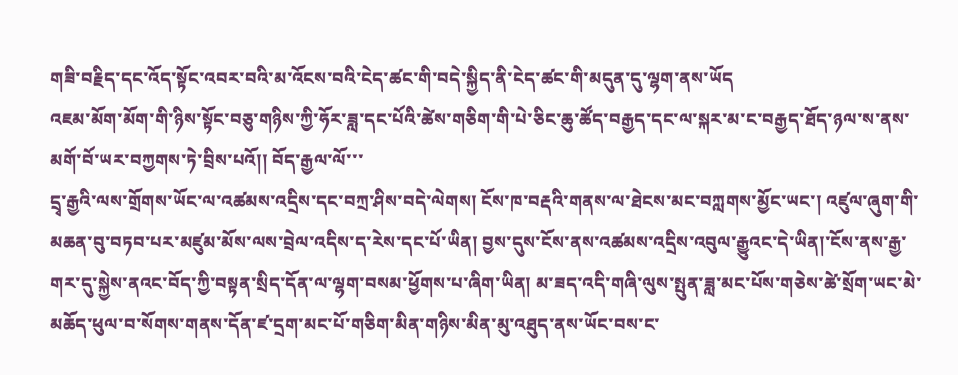གཟི་བརྗིད་དང་འོད་སྟོང་འབར་བའི་མ་འོངས་བའི་ངེད་ཚང་གི་བདེ་སྐྱིད་ནི་ངེད་ཚང་གི་མདུན་དུ་ལྷག་ནས་ཡོད
འཇམ་མོག་མོག་གི་ཉིས་སྟོང་བཅུ་གཉིས་ཀྱི་ཧོར་ཟླ་དང་པོའི་ཚེས་གཅིག་གི་པེ་ཅིང་ཆུ་ཚོད་བརྒྱད་དང་ལ་སྐར་མ་ང་བརྒྱད་ཐོད་ཉལ་ས་ནས་མགོ་བོ་ཡར་བཀྱགས་ཏེ་བྲིས་པའོ།། བོད་རྒྱལ་ལོ་་་
དྲྭ་རྒྱའི་ལས་གྲོགས་ཡོང་ལ་འཚམས་འདྲིས་དང་བཀྲ་ཤིས་བདེ་ལེགས། ངོས་ཁ་བརྡའི་གནས་ལ་ཐེངས་མང་བཀླགས་མྱོང་ཡང་། འཛུལ་ཞུག་གི་མཆན་བུ་བཏབ་པར་མཛུམ་མོས་ལས་བྲེལ་འདིས་ད་རེས་དང་པོ་ཡིན། བྱས་དུས་ངོས་ནས་འཚམས་འདྲིས་འབུལ་རྒྱུའང་དེ་ཡིན།་ངོས་ནས་རྒྱ་གར་དུ་སྐྱེས་ནའང་བོད་ཀྱི་བསྟན་སྲིད་དོན་ལ་ལྷག་བསམ་ཕྱོགས་པ་ཞིག་ཡིན། མ་ཟད་འདི་གཞི་ལུས་སྤུན་ཟླ་མང་པོས་གཅེས་ཚེ་སྲོག་ཡང་མེ་མཆོད་ཕུལ་བ་སོགས་གནས་དོན་ཛ་དྲག་མང་པོ་གཅིག་མིན་གཉིས་མིན་མུ་འཐུད་ནས་ཡོང་བས་ང་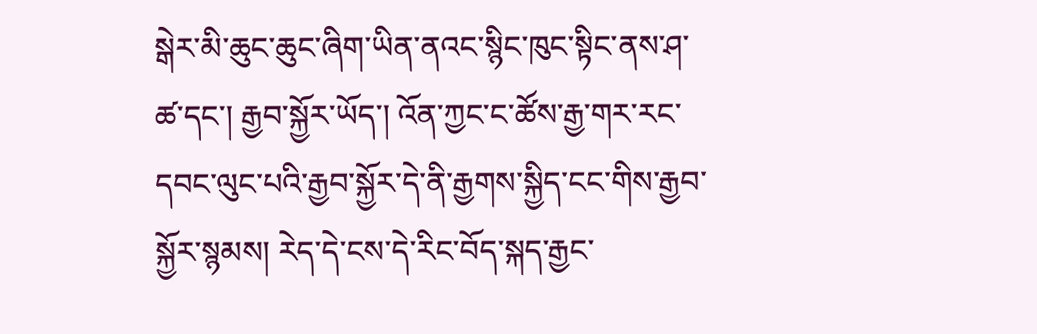སྒེར་མི་ཆུང་ཆུང་ཞིག་ཡིན་ནའང་སྙིང་ཁུང་སྟིང་ནས་ཤ་ཚ་དང་། རྒྱབ་སྐྱོར་ཡོད་། འོན་ཀྱང་ང་ཚོས་རྒྱ་གར་རང་དབང་ལུང་པའི་རྒྱབ་སྐྱོར་དེ་ནི་རྒྱགས་སྐྱིད་ངང་གིས་རྒྱབ་སྐྱོར་སྙམས། རེད་དེ་ངས་དེ་རིང་བོད་སྐད་རྒྱང་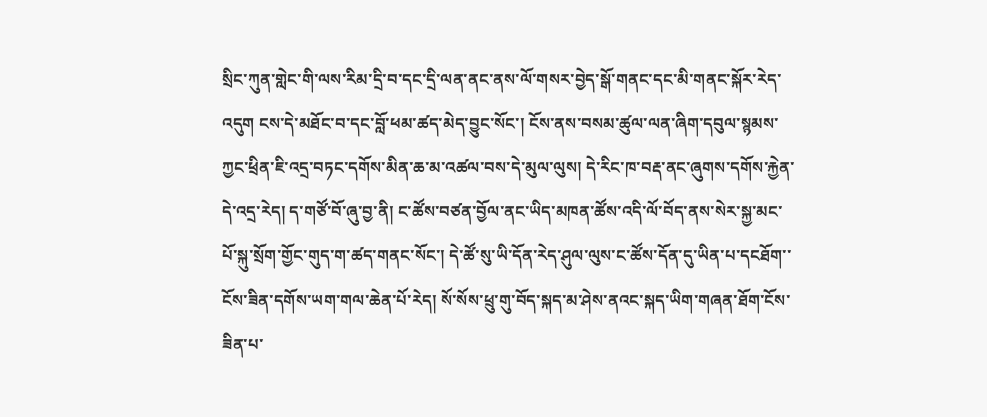སྲིང་ཀུན་གླེང་གི་ལས་རིམ་དྲི་བ་དང་དྲི་ལན་ནང་ནས་ལོ་གསར་བྱེད་སྒོ་གནང་དང་མི་གནང་སྐོར་རེད་འདུག ངས་དེ་མཐོང་བ་དང་བློ་ཕམ་ཚད་མེད་བྱུང་སོང་། ངོས་ནས་བསམ་ཚུལ་ལན་ཞིག་དབུལ་སྙམས་ཀྱང་ཕྲིན་ཇི་འདྲ་བཏང་དགོས་མིན་ཆ་མ་འཚལ་བས་དེ་མུལ་ལུས། དེ་རིང་ཁ་བརྡ་ནང་ཞུགས་དགོས་རྐྱེན་དེ་འདྲ་རེད། ད་གཙོ་བོ་ཞུ་བྱ་ནི། ང་ཚོས་བཙན་བྱོལ་ནང་ཡིད་མཁན་ཚོས་འདི་ལོ་བོད་ནས་སེར་སྐྱ་མང་པོ་སྐུ་སྲོག་གྱོང་གུད་ག་ཚད་གནང་སོང་། དེ་ཚོ་སུ་ཡི་དོན་རེད་ཤུལ་ལུས་ང་ཚོས་དོན་དུ་ཡིན་པ་དངཐོག་་ངོས་ཟིན་དགོས་ཡག་གལ་ཆེན་པོ་རེད། སོ་སོས་ཕྲུ་གུ་བོད་སྐད་མ་ཤེས་ནའང་སྐད་ཡིག་གཞན་ཐོག་ངོས་ཟིན་པ་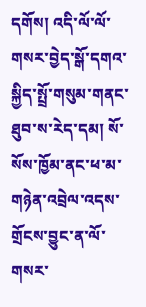དགོས། འདི་ལོ་ལོ་གསར་བྱེད་སྒོ་དགའ་སྐྱིད་སྤྲོ་གསུམ་གནང་ཐུབ་ས་རེད་དམ། སོ་སོས་ཁྱོམ་ནང་ཕ་མ་གཉེན་འབྲེལ་འདས་གྲོངས་བྱུང་ན་ལོ་གསར་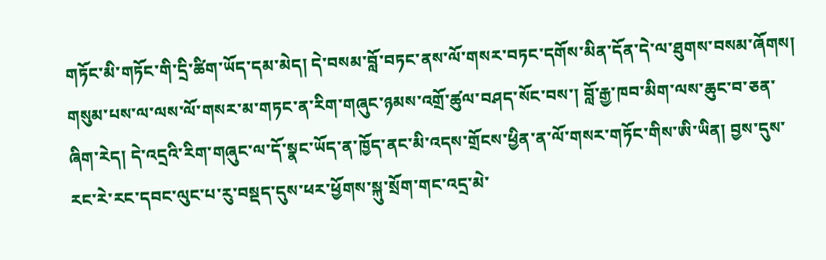གཏོང་མི་གཏོང་གི་དྲི་ཚིག་ཡོད་དམ་མེད། དེ་བསམ་བློ་བཏང་ནས་ལོ་གསར་བཏང་དགོས་མིན་དོན་དེ་ལ་ཐུགས་བསམ་ཞོགས། གསུམ་པས་ལ་ལས་ལོ་གསར་མ་གཏང་ན་རིག་གཞུང་ཉམས་འགྲོ་ཚུལ་བཤད་སོང་བས་། བློ་རྒྱ་ཁབ་མིག་ལས་ཆུང་བ་ཅན་ཞིག་རེད། དེ་འདྲའི་རིག་གཞུང་ལ་དོ་སྣང་ཡོད་ན་ཁྱོད་ནང་མི་འདས་གྲོངས་ཕྱིན་ན་ལོ་གསར་གཏོང་གིས་ཨི་ཡིན། བྱས་དུས་རང་རེ་རང་དབང་ལུང་པ་རུ་བསྡད་དུས་ཕར་ཕྱོགས་སྐུ་སྲོག་གང་འདྲ་མེ་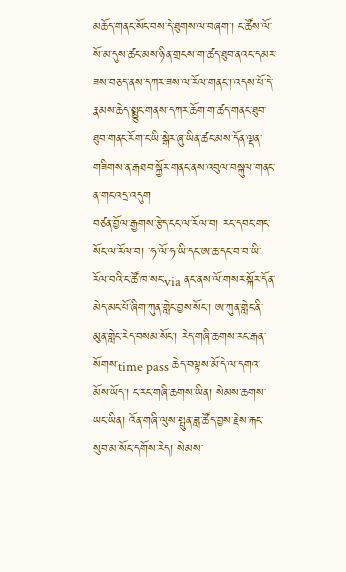མཆོད་གནང་སོང་བས་དེ་ཐུགས་ལ་བཞག་། ང་ཚོས་ལོ་སོ་མ་དུས་ཚང་མས་ཉིན་གྲངས་ག་ཚད་ཐུབ་ནའང་དམར་ཟས་བཅད་ནས་དཀར་ཟས་ལ་རོལ་གནང་།་འདས་པོ་དེ་རྣམས་ཆེད་སྨྱུང་གནས་དཀར་ཆོག་ག་ཚད་གནང་ཐུབ་ཐུབ་གནང་རོག་ང་ཡི་སྒེར་ཞུ་ཡིན་ཚང་མས་དོན་ལྡན་གཟིགས་ན་རྒཐབ་སྐྱོར་གནང་ནས་འབུལ་བསྐུལ་གནང་ན་གང་འདྲ་འདུག
བཙན་བྱོལ་རྒྱགས་རྩེད་ངང་ལ་རོལ་བ། རང་དབང་གང་སོང་ལ་རོལ་བ། ་ཧ་ལོ་ཧ་ཡི་དང་ཨ་ཆ་དང་བ་བ་ཡི་རོལ་བའི་ང་ཚོ་ཁ་སང་via ནང་ནས་ལོ་གསར་སྐོར་དོན་མེད་མང་པོ་ཞིག་ཀུན་གླེང་བྱས་སོང་། ཨ་ཀུན་གླེང་ནི་མུན་གླེང་རེད་བསམ་སོང་། རེད་གཞི་ཆགས་རང་རྒན་སོགས་time pass ཆེད་བལྟས་མོ་དེ་ལ་དགའ་མོས་ཡོད་། ང་རང་གཞི་ཆགས་ཡིན། སེམས་ཆགས་ཡང་ཡིན། འོན་གཞི་ལུས་སྤུན་ཟླ་ཚོད་བྱས་རྗེས་རྐང་སུབ་མ་སོང་དགོས་རེད། སེམས་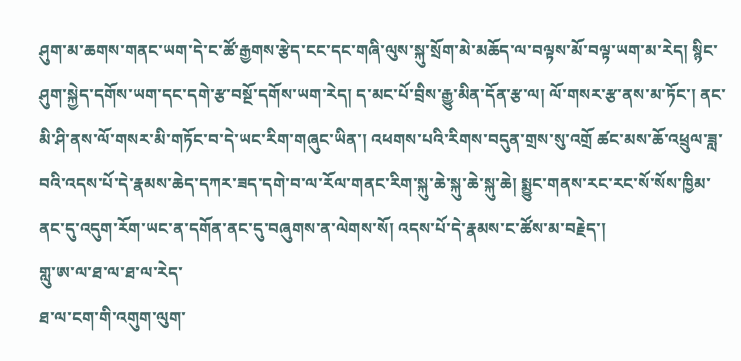ཤུག་མ་ཆགས་གནང་ཡག་དེ་ང་ཚོ་རྒྱགས་རྩེད་ངང་དང་གཞི་ལུས་སྐུ་སྲོག་མེ་མཆོད་ལ་བལྟས་མོ་བལྟ་ཡག་མ་རེད། སྙིང་ཤུག་སྐྱེད་དགོས་ཡག་དང་དགེ་རྩ་བསྔོ་དགོས་ཡག་རེད། ད་མང་པོ་བྲིས་རྒྱུ་མིན་དོན་རྩ་ལ། ལོ་གསར་རྩ་ནས་མ་ཏོང་། ནང་མི་ཤི་ནས་ལོ་གསར་མི་གཏོང་བ་དེ་ཡང་རིག་གཞུང་ཡིན་། འཕགས་པའི་རིགས་བདུན་གྲས་སུ་འགྲོ ཚང་མས་ཆོ་འཕྲུལ་ཟླ་བའི་འདས་པོ་དེ་རྣམས་ཆེད་དཀར་ཟད་དགེ་བ་ལ་རོལ་གནང་རིག་སྐུ་ཆེ་སྐུ་ཆེ་སྐུ་ཆེ། སྨྱུང་གནས་རང་རང་སོ་སོས་ཁྱིམ་ནང་དུ་འདུག་རོག་ཡང་ན་དགོན་ནང་དུ་བཞུགས་ན་ལེགས་སོ། འདས་པོ་དེ་རྣམས་ང་ཚོས་མ་བརྗེད་།
གླུ་ཨ་ལ་ཐ་ལ་ཐ་ལ་རེད་
ཐ་ལ་ངག་གི་འགུག་ལུག་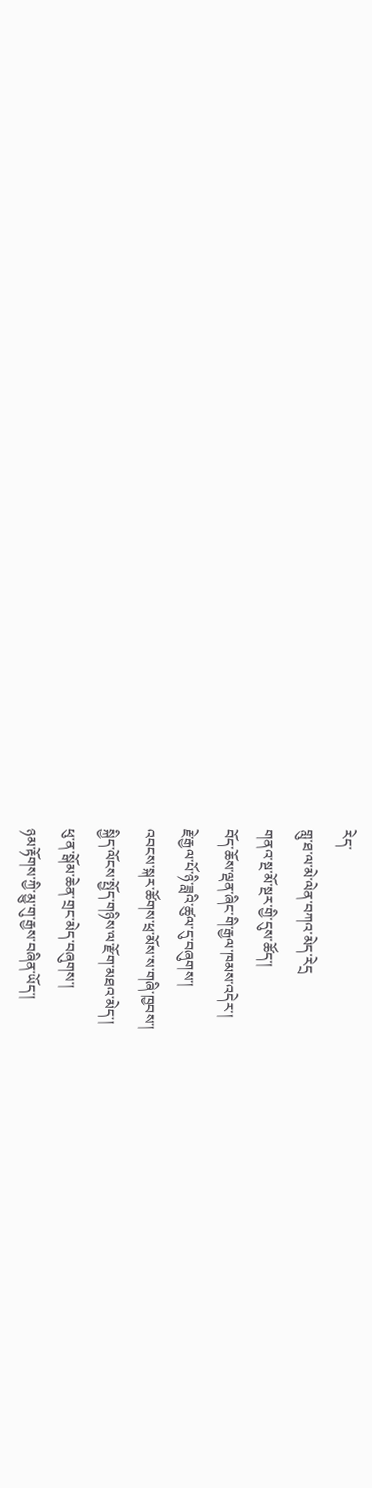རེད་
གླུ་ཐ་ལ་མེ་ལེན་བཀའ་མེད་རེདྲ
གནའ་སྔ་མོ་སྔར་གྱི་དུས་ཚོད་།
བོད་ཆོས་ལྡན་ཞིང་གི་རྒྱལ་ཁམས་འདེར་།
རྗེ་རྒྱལ་པོ་ཉི་ཟླའི་ཚུལ་དུ་བཞུགས་།
འབངས་སྐར་ཚོགས་ཕྲ་མོས་ས་གཞི་ཁྱབས་།
སྐྱིད་ལོངས་སྤྱོད་གཉིས་ལ་རྫོག་མཐའ་མེད་།
ཕུ་ན་སྒོམ་ཆེན་གྲང་མེད་བཞུགས་།
ཉམ་རྟོགས་ཀྱི་མྱུ་གུ་རྒྱས་བཞིན་ཡོད་།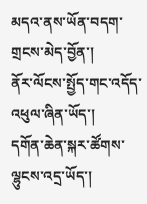མདའ་ནས་ཡོན་བདག་གྲངས་མེད་བྱོན་།
ནོར་ལོངས་སྤྱོད་གང་འདོད་འཕུལ་ཞིན་ཡོད་།
དགོན་ཆེན་སྐར་ཚོགས་ལྷུངས་འདྲ་ཡོད་།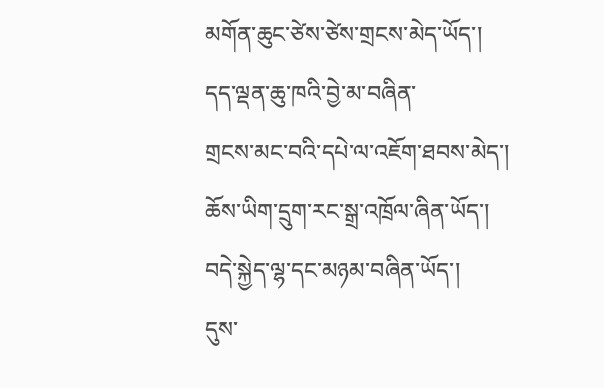མགོན་ཆུང་ཙེས་ཙེས་གྲངས་མེད་ཡོད་།
དད་ལྡན་ཆུ་ཁའི་བྱེ་མ་བཞིན་
གྲངས་མང་བའི་དཔེ་ལ་འཇོག་ཐབས་མེད་།
ཆོས་ཡིག་དྲུག་རང་སྒྲ་འཁྲོལ་ཞིན་ཡོད་།
བདེ་སྐྱེད་ལྷ་དང་མཉམ་བཞིན་ཡོད་།
དུས་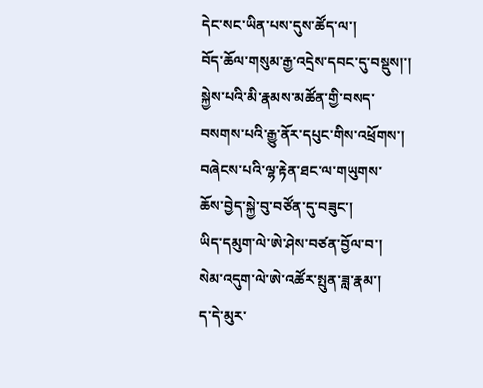དེང་སང་ཡིན་པས་དུས་ཚོད་ལ་།
བོད་ཆོལ་གསུམ་རྒྱ་འདྲེས་དབང་དུ་བསྡུས།་།
སྐྱེས་པའི་མི་རྣམས་མཚོན་གྱི་བསད་
བསགས་པའི་རྒྱུ་ནོར་དཔུང་གིས་འཕྲོགས་།
བཞེངས་པའི་ལྷ་རྟེན་ཐང་ལ་གཡུགས་
ཆོས་བྱེད་སྐྱེ་བུ་བཙོན་དུ་བཟུང་།
ཡིད་དམུག་ལེ་ཨེ་ཤེས་བཙན་བྱོལ་བ་།
སེམ་འདུག་ལེ་ཨེ་འཚོར་སྤུན་ཟླ་རྣམ་།
ད་དེ་མུར་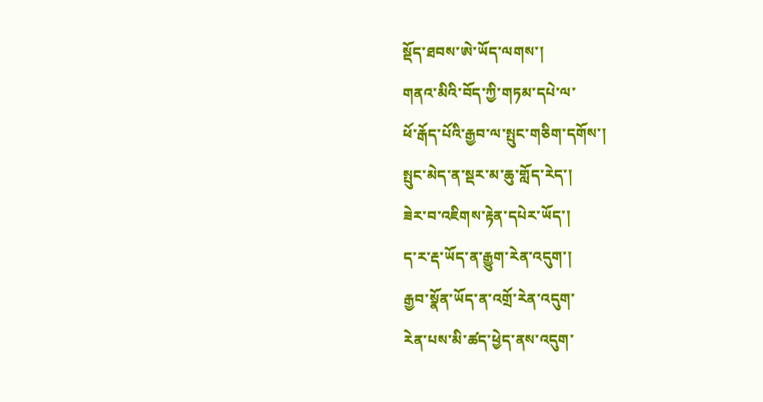སྡོད་ཐབས་ཨེ་ཡོད་ལགས་།
གནའ་མིའི་བོད་ཀྱི་གཏམ་དཔེ་ལ་
ཕོ་རྒོད་པོའི་རྒྱབ་ལ་སྤུང་གཅིག་དགོས་།
སྤུང་མེད་ན་སྡར་མ་ཆུ་གློད་རེད་།
ཟེར་བ་འཇིགས་རྟེན་དཔེར་ཡོད་།
ད་ར་རྡ་ཡོད་ན་རྒྱུག་རེན་འདུག་།
རྒྱབ་སྣོན་ཡོད་ན་འགྲོ་རེན་འདུག་
རེན་པས་མི་ཚད་ཕྱེད་ནས་འདུག་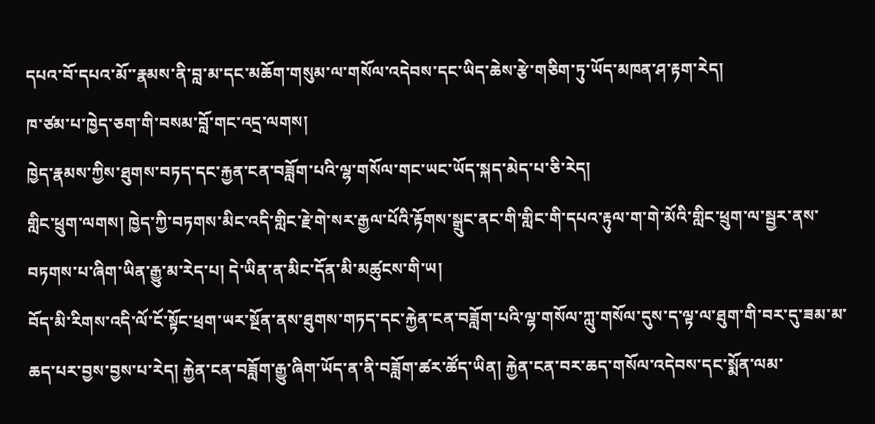དཔའ་བོ་དཔའ་མོ་་རྣམས་ནི་བླ་མ་དང་མཆོག་གསུམ་ལ་གསོལ་འདེབས་དང་ཡིད་ཆེས་རྩེ་གཅིག་ཏུ་ཡོད་མཁན་ཤ་རྟག་རེད།
ཁ་ཙམ་པ་ཁྱེད་ཅག་གི་བསམ་བློ་གང་འདྲ་ལགས།
ཁྱེད་རྣམས་ཀྱིས་ཐུགས་བཏད་དང་རྐྱན་ངན་བཟློག་པའི་ལྷ་གསོལ་གང་ཡང་ཡོད་སྐད་མེད་པ་ཅི་རེད།
གླིང་ཕྲུག་ལགས། ཁྱེད་ཀྱི་བཏགས་མིང་འདི་གླིང་རྗེ་གེ་སར་རྒྱལ་པོའི་རྟོགས་སྒྲུང་ནང་གི་གླིང་གི་དཔའ་རྟུལ་ག་གེ་མོའི་གླིང་ཕྲུག་ལ་སྦྱར་ནས་བཏགས་པ་ཞིག་ཡིན་རྒྱུ་མ་རེད་པ། དེ་ཡིན་ན་མིང་དོན་མི་མཚུངས་གི་ཡ།
བོད་མི་རིགས་འདི་ལོ་ངོ་སྟོང་ཕྲག་ཡར་སྔོན་ནས་ཐུགས་གཏད་དང་རྐྱེན་ངན་བཟློག་པའི་ལྷ་གསོལ་ཀླུ་གསོལ་དུས་ད་ལྟ་ལ་ཐུག་གི་བར་དུ་ཟམ་མ་ཆད་པར་བྱས་བྱས་པ་རེད། རྐྱེན་ངན་བཟློག་རྒྱུ་ཞིག་ཡོད་ན་ནི་བཟློག་ཚར་ཚོད་ཡིན། རྐྱེན་ངན་བར་ཆད་གསོལ་འདེབས་དང་སྨོན་ལམ་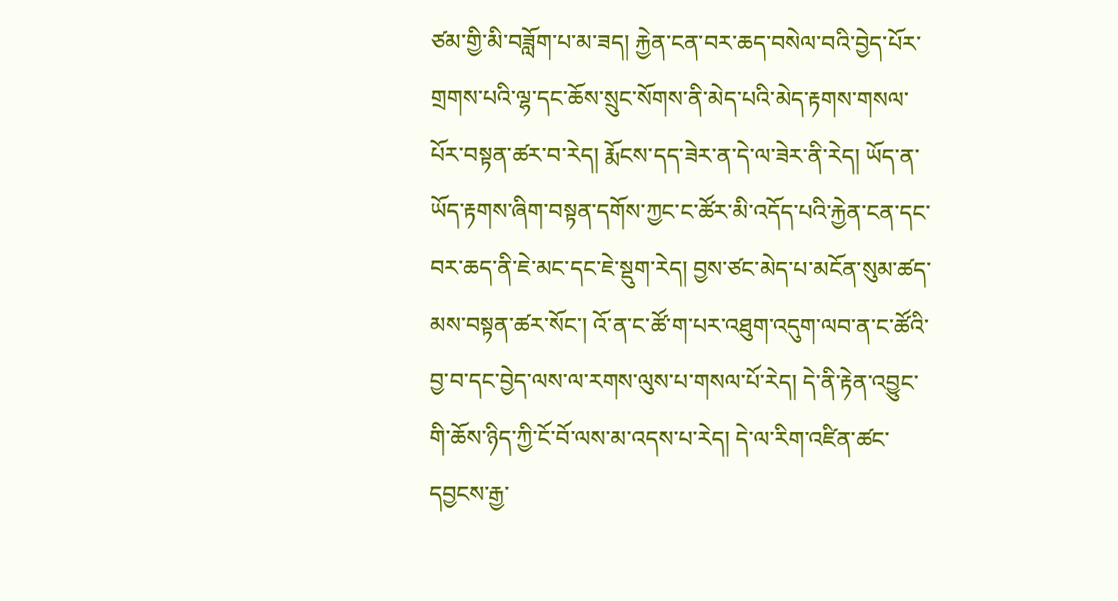ཙམ་གྱི་མི་བཟློག་པ་མ་ཟད། རྐྱེན་ངན་བར་ཆད་བསེལ་བའི་བྱེད་པོར་གྲགས་པའི་ལྷ་དང་ཆོས་སྲུང་སོགས་ནི་མེད་པའི་མེད་རྟགས་གསལ་པོར་བསྟན་ཚར་བ་རེད། རྨོངས་དད་ཟེར་ན་དེ་ལ་ཟེར་ནི་རེད། ཡོད་ན་ཡོད་རྟགས་ཞིག་བསྟན་དགོས་ཀྱང་ང་ཚོར་མི་འདོད་པའི་རྐྱེན་ངན་དང་བར་ཆད་ནི་ཇེ་མང་དང་ཇེ་སྡུག་རེད། བྱས་ཙང་མེད་པ་མངོན་སུམ་ཚད་མས་བསྟན་ཚར་སོང་། འོ་ན་ང་ཚོ་ག་པར་འཐུག་འདུག་ལབ་ན་ང་ཚོའི་བྱ་བ་དང་བྱེད་ལས་ལ་རགས་ལུས་པ་གསལ་པོ་རེད། དེ་ནི་རྟེན་འབྱུང་གི་ཆོས་ཉིད་ཀྱི་ངོ་བོ་ལས་མ་འདས་པ་རེད། དེ་ལ་རིག་འཛིན་ཚང་དབྱངས་རྒྱ་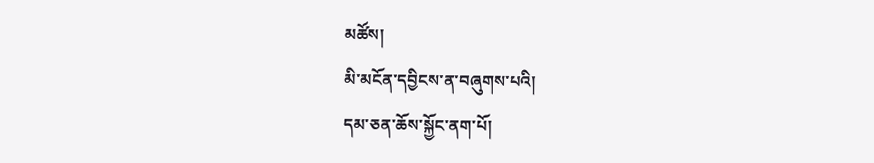མཚོས།
མི་མངོན་དབྱིངས་ན་བཞུགས་པའི།
དམ་ཅན་ཆོས་སྐྱོང་ནག་པོ།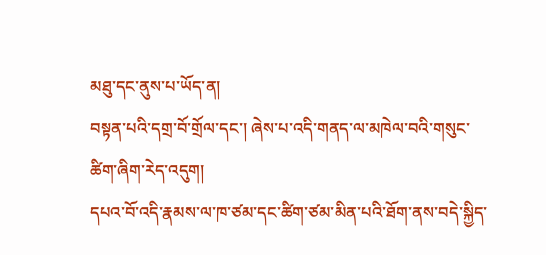མཐུ་དང་ནུས་པ་ཡོད་ན།
བསྟན་པའི་དགྲ་བོ་གྲོལ་དང་། ཞེས་པ་འདི་གནད་ལ་མཁེལ་བའི་གསུང་ཚིག་ཞིག་རེད་འདུག།
དཔའ་བོ་འདི་རྣམས་ལ་ཁ་ཙམ་དང་ཚིག་ཙམ་མིན་པའི་ཐོག་ནས་བདེ་སྐྱིད་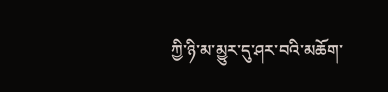ཀྱི་ཉི་མ་མྱུར་དུ་ཤར་བའི་མཆོག་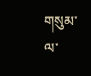གསུམ་ལ་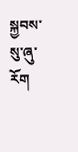སྐྱབས་སུ་ཞུ་རོག